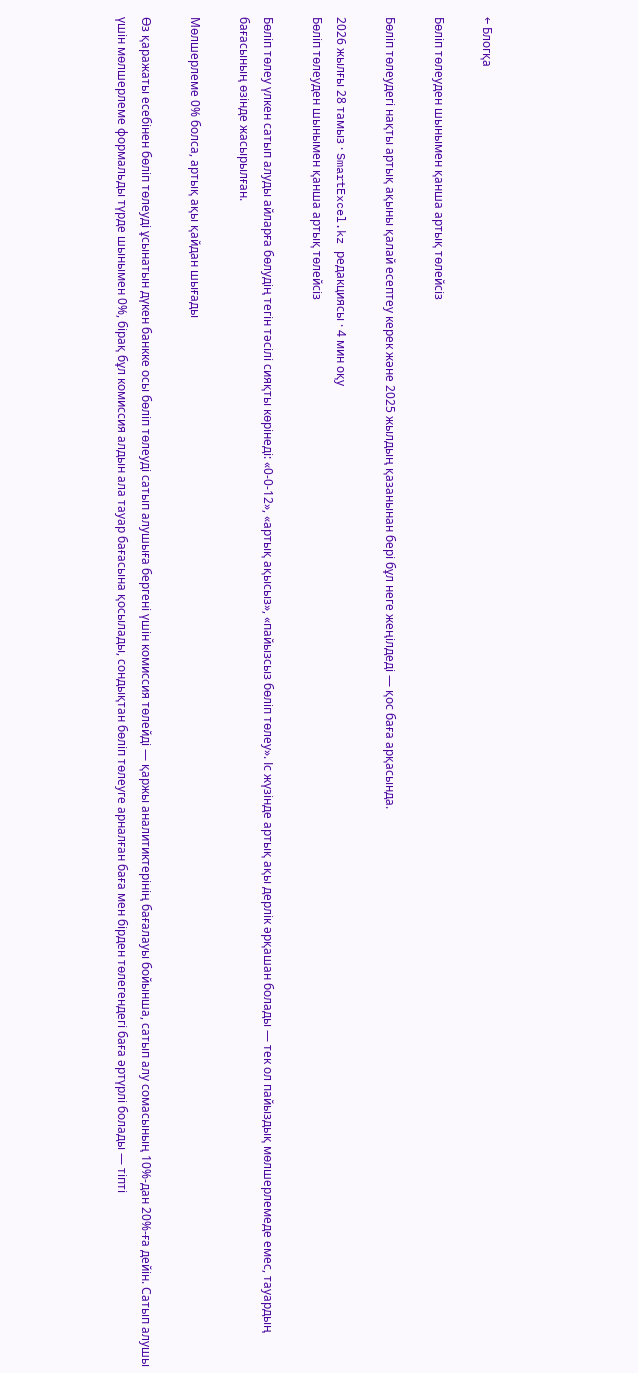← Блогқа

Бөліп төлеуден шынымен қанша артық төлейсіз

Бөліп төлеудегі нақты артық ақыны қалай есептеу керек және 2025 жылдың қазанынан бері бұл неге жеңілдеді — қос баға арқасында.

2026 жылғы 28 тамыз · SmartExcel.kz редакциясы · 4 мин оқу
Бөліп төлеуден шынымен қанша артық төлейсіз

Бөліп төлеу үлкен сатып алуды айларға бөлудің тегін тәсілі сияқты көрінеді: «0-0-12», «артық ақысыз», «пайызсыз бөліп төлеу». Іс жүзінде артық ақы дерлік әрқашан болады — тек ол пайыздық мөлшерлемеде емес, тауардың бағасының өзінде жасырылған.

Мөлшерлеме 0% болса, артық ақы қайдан шығады

Өз қаражаты есебінен бөліп төлеуді ұсынатын дүкен банкке осы бөліп төлеуді сатып алушыға бергені үшін комиссия төлейді — қаржы аналитиктерінің бағалауы бойынша, сатып алу сомасының 10%-дан 20%-ға дейін. Сатып алушы үшін мөлшерлеме формальды түрде шынымен 0%, бірақ бұл комиссия алдын ала тауар бағасына қосылады, сондықтан бөліп төлеуге арналған баға мен бірден төлегендегі баға әртүрлі болады — тіпті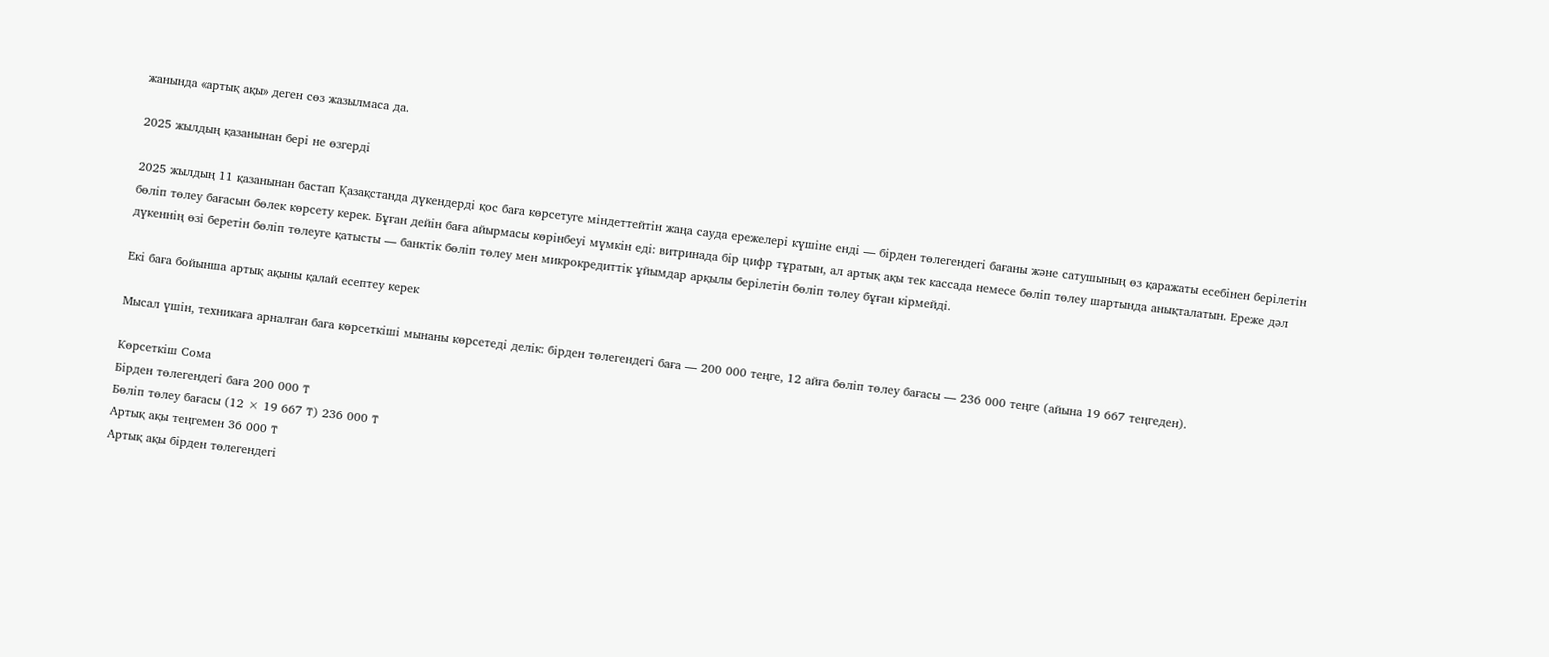жанында «артық ақы» деген сөз жазылмаса да.

2025 жылдың қазанынан бері не өзгерді

2025 жылдың 11 қазанынан бастап Қазақстанда дүкендерді қос баға көрсетуге міндеттейтін жаңа сауда ережелері күшіне енді — бірден төлегендегі бағаны және сатушының өз қаражаты есебінен берілетін бөліп төлеу бағасын бөлек көрсету керек. Бұған дейін баға айырмасы көрінбеуі мүмкін еді: витринада бір цифр тұратын, ал артық ақы тек кассада немесе бөліп төлеу шартында анықталатын. Ереже дәл дүкеннің өзі беретін бөліп төлеуге қатысты — банктік бөліп төлеу мен микрокредиттік ұйымдар арқылы берілетін бөліп төлеу бұған кірмейді.

Екі баға бойынша артық ақыны қалай есептеу керек

Мысал үшін, техникаға арналған баға көрсеткіші мынаны көрсетеді делік: бірден төлегендегі баға — 200 000 теңге, 12 айға бөліп төлеу бағасы — 236 000 теңге (айына 19 667 теңгеден).

Көрсеткіш Сома
Бірден төлегендегі баға 200 000 ₸
Бөліп төлеу бағасы (12 × 19 667 ₸) 236 000 ₸
Артық ақы теңгемен 36 000 ₸
Артық ақы бірден төлегендегі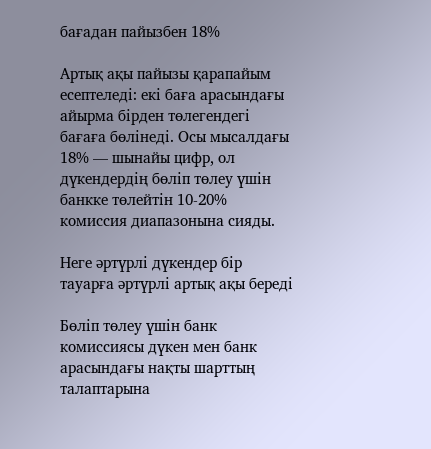бағадан пайызбен 18%

Артық ақы пайызы қарапайым есептеледі: екі баға арасындағы айырма бірден төлегендегі бағаға бөлінеді. Осы мысалдағы 18% — шынайы цифр, ол дүкендердің бөліп төлеу үшін банкке төлейтін 10-20% комиссия диапазонына сияды.

Неге әртүрлі дүкендер бір тауарға әртүрлі артық ақы береді

Бөліп төлеу үшін банк комиссиясы дүкен мен банк арасындағы нақты шарттың талаптарына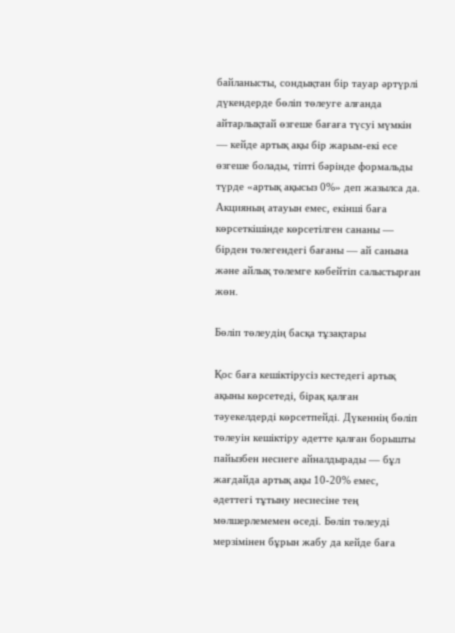байланысты, сондықтан бір тауар әртүрлі дүкендерде бөліп төлеуге алғанда айтарлықтай өзгеше бағаға түсуі мүмкін — кейде артық ақы бір жарым-екі есе өзгеше болады, тіпті бәрінде формальды түрде «артық ақысыз 0%» деп жазылса да. Акцияның атауын емес, екінші баға көрсеткішінде көрсетілген сананы — бірден төлегендегі бағаны — ай санына және айлық төлемге көбейтіп салыстырған жөн.

Бөліп төлеудің басқа тұзақтары

Қос баға кешіктірусіз кестедегі артық ақыны көрсетеді, бірақ қалған тәуекелдерді көрсетпейді. Дүкеннің бөліп төлеуін кешіктіру әдетте қалған борышты пайызбен несиеге айналдырады — бұл жағдайда артық ақы 10-20% емес, әдеттегі тұтыну несиесіне тең мөлшерлемемен өседі. Бөліп төлеуді мерзімінен бұрын жабу да кейде баға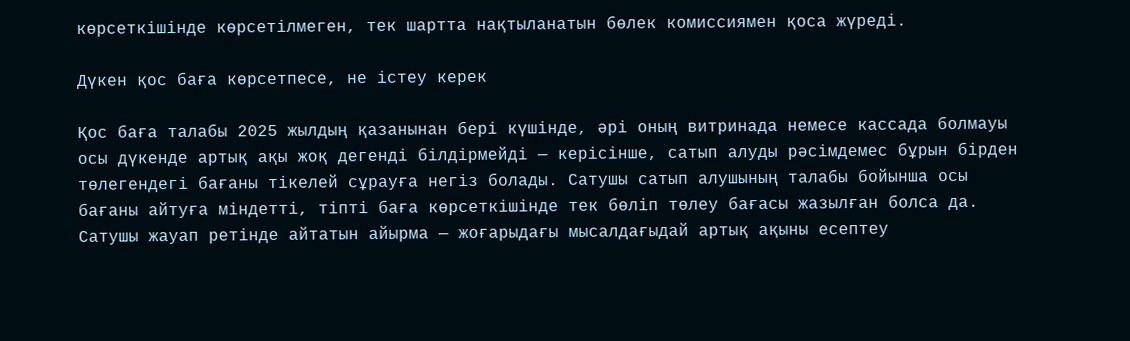көрсеткішінде көрсетілмеген, тек шартта нақтыланатын бөлек комиссиямен қоса жүреді.

Дүкен қос баға көрсетпесе, не істеу керек

Қос баға талабы 2025 жылдың қазанынан бері күшінде, әрі оның витринада немесе кассада болмауы осы дүкенде артық ақы жоқ дегенді білдірмейді — керісінше, сатып алуды рәсімдемес бұрын бірден төлегендегі бағаны тікелей сұрауға негіз болады. Сатушы сатып алушының талабы бойынша осы бағаны айтуға міндетті, тіпті баға көрсеткішінде тек бөліп төлеу бағасы жазылған болса да. Сатушы жауап ретінде айтатын айырма — жоғарыдағы мысалдағыдай артық ақыны есептеу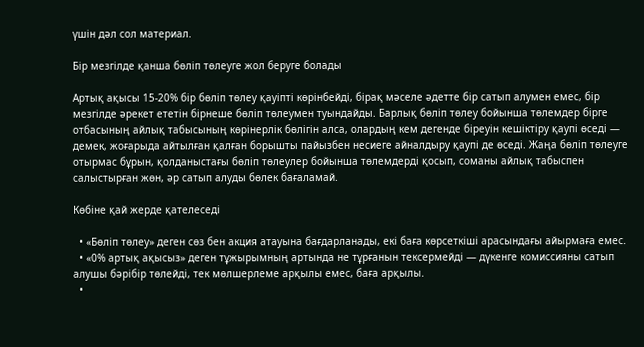үшін дәл сол материал.

Бір мезгілде қанша бөліп төлеуге жол беруге болады

Артық ақысы 15-20% бір бөліп төлеу қауіпті көрінбейді, бірақ мәселе әдетте бір сатып алумен емес, бір мезгілде әрекет ететін бірнеше бөліп төлеумен туындайды. Барлық бөліп төлеу бойынша төлемдер бірге отбасының айлық табысының көрінерлік бөлігін алса, олардың кем дегенде біреуін кешіктіру қаупі өседі — демек, жоғарыда айтылған қалған борышты пайызбен несиеге айналдыру қаупі де өседі. Жаңа бөліп төлеуге отырмас бұрын, қолданыстағы бөліп төлеулер бойынша төлемдерді қосып, соманы айлық табыспен салыстырған жөн, әр сатып алуды бөлек бағаламай.

Көбіне қай жерде қателеседі

  • «Бөліп төлеу» деген сөз бен акция атауына бағдарланады, екі баға көрсеткіші арасындағы айырмаға емес.
  • «0% артық ақысыз» деген тұжырымның артында не тұрғанын тексермейді — дүкенге комиссияны сатып алушы бәрібір төлейді, тек мөлшерлеме арқылы емес, баға арқылы.
  •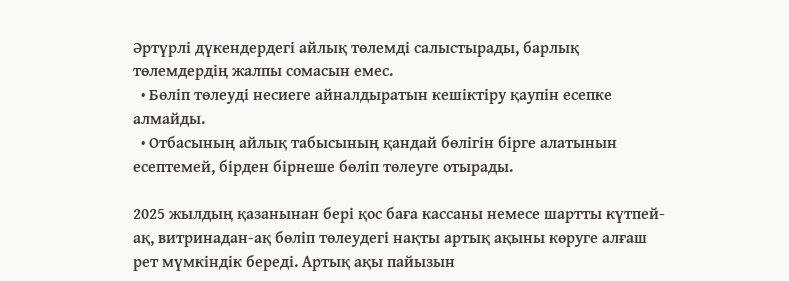Әртүрлі дүкендердегі айлық төлемді салыстырады, барлық төлемдердің жалпы сомасын емес.
  • Бөліп төлеуді несиеге айналдыратын кешіктіру қаупін есепке алмайды.
  • Отбасының айлық табысының қандай бөлігін бірге алатынын есептемей, бірден бірнеше бөліп төлеуге отырады.

2025 жылдың қазанынан бері қос баға кассаны немесе шартты күтпей-ақ, витринадан-ақ бөліп төлеудегі нақты артық ақыны көруге алғаш рет мүмкіндік береді. Артық ақы пайызын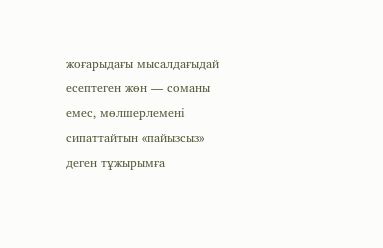жоғарыдағы мысалдағыдай есептеген жөн — соманы емес, мөлшерлемені сипаттайтын «пайызсыз» деген тұжырымға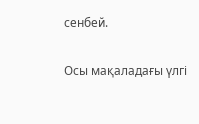сенбей.

Осы мақаладағы үлгі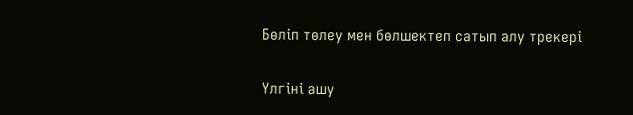Бөліп төлеу мен бөлшектеп сатып алу трекері

Үлгіні ашу